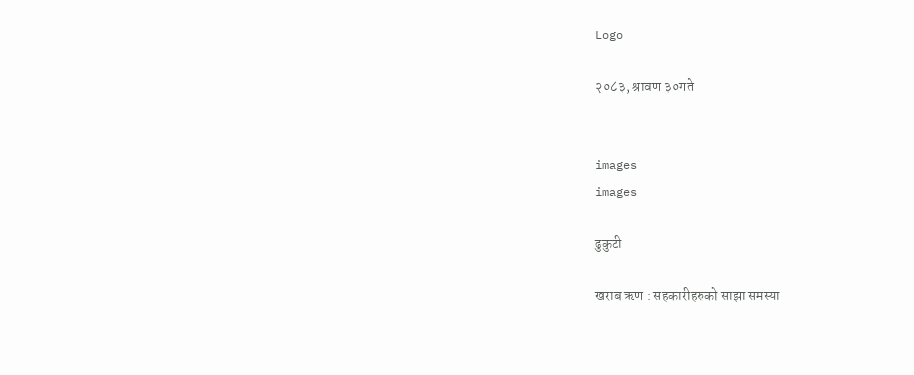Logo

२०८३, श्रावण ३०गते


images
images

ढुकुटी

खराब ऋण : सहकारीहरुको साझा समस्या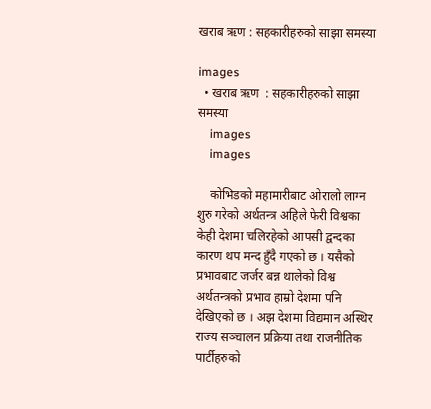खराब ऋण : सहकारीहरुको साझा समस्या

images
  • खराब ऋण  : सहकारीहरुको साझा  समस्या
    images
    images

    कोभिडको महामारीबाट ओरालो लाग्न शुरु गरेको अर्थतन्त्र अहिले फेरी विश्वका केही देशमा चलिरहेको आपसी द्वन्दका कारण थप मन्द हुँदै गएको छ । यसैको प्रभावबाट जर्जर बन्न थालेको विश्व अर्थतन्त्रको प्रभाव हाम्रो देशमा पनि देखिएको छ । अझ देशमा विद्यमान अस्थिर राज्य सञ्चालन प्रक्रिया तथा राजनीतिक पार्टीहरुको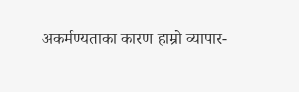अकर्मण्यताका कारण हाम्रो व्यापार-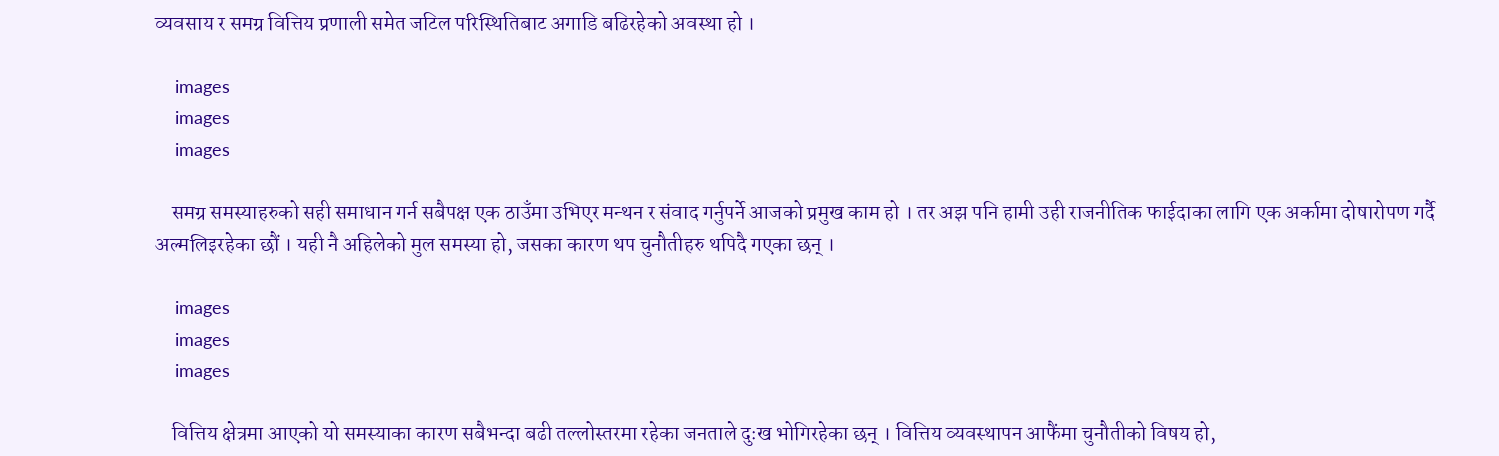व्यवसाय र समग्र वित्तिय प्रणाली समेत जटिल परिस्थितिबाट अगाडि बढिरहेको अवस्था हो ।

    images
    images
    images

    समग्र समस्याहरुको सही समाधान गर्न सबैपक्ष एक ठाउँमा उभिएर मन्थन र संवाद गर्नुपर्ने आजको प्रमुख काम हो । तर अझ पनि हामी उही राजनीतिक फाईदाका लागि एक अर्कामा दोषारोपण गर्दै अल्मलिइरहेका छौं । यही नै अहिलेको मुल समस्या हो, जसका कारण थप चुनौतीहरु थपिदै गएका छन् ।

    images
    images
    images

    वित्तिय क्षेत्रमा आएको यो समस्याका कारण सबैभन्दा बढी तल्लोस्तरमा रहेका जनताले दुःख भोगिरहेका छन् । वित्तिय व्यवस्थापन आफैंमा चुनौतीको विषय हो,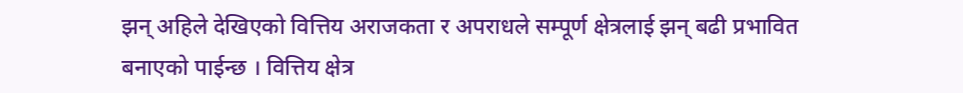झन् अहिले देखिएको वित्तिय अराजकता र अपराधले सम्पूर्ण क्षेत्रलाई झन् बढी प्रभावित बनाएको पाईन्छ । वित्तिय क्षेत्र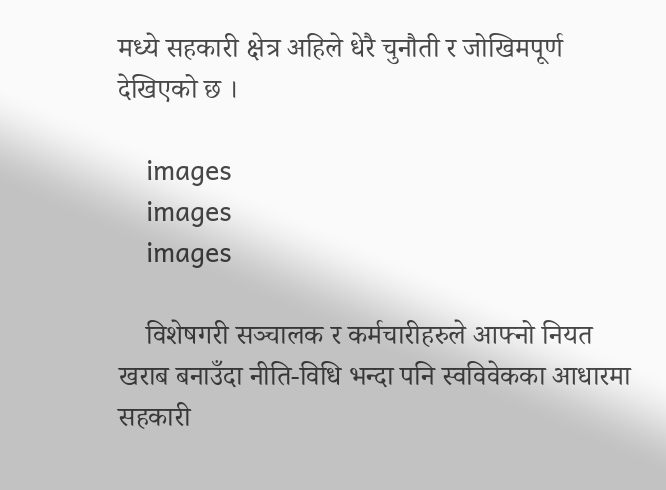मध्ये सहकारी क्षेत्र अहिले धेरै चुनौती र जोखिमपूर्ण देखिएको छ ।

    images
    images
    images

    विशेषगरी सञ्चालक र कर्मचारीहरुले आफ्नो नियत खराब बनाउँदा नीति-विधि भन्दा पनि स्वविवेकका आधारमा सहकारी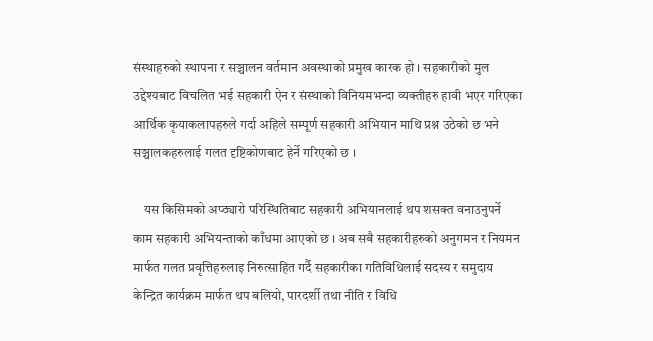संस्थाहरुको स्थापना र सञ्चालन वर्तमान अवस्थाको प्रमुख कारक हो । सहकारीको मुल उद्देश्यबाट विचलित भई सहकारी ऐन र संस्थाको विनियमभन्दा व्यक्तीहरु हावी भएर गरिएका आर्थिक कृयाकलापहरुले गर्दा अहिले सम्पूर्ण सहकारी अभियान माथि प्रश्न उठेको छ भने सञ्चालकहरुलाई गलत दृष्टिकोणबाट हेर्ने गरिएको छ ।

    यस किसिमको अप्ठ्यारो परिस्थितिबाट सहकारी अभियानलाई थप शसक्त वनाउनुपर्ने काम सहकारी अभियन्ताको काँधमा आएको छ । अब सबै सहकारीहरुको अनुगमन र नियमन मार्फत गलत प्रवृत्तिहरुलाइ निरुत्साहित गर्दै सहकारीका गतिविधिलाई सदस्य र समुदाय केन्द्रित कार्यक्रम मार्फत थप बलियो, पारदर्शी तथा नीति र विधि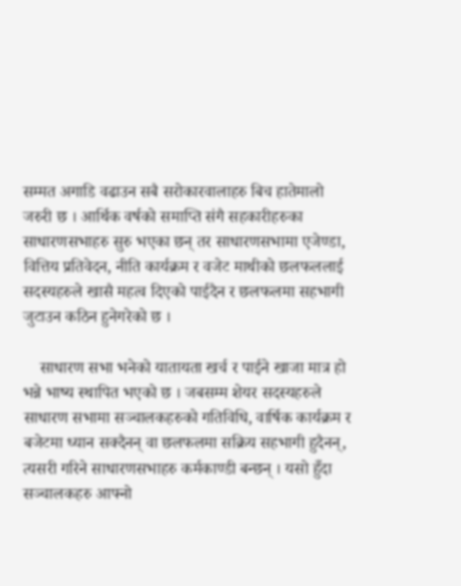सम्मत अगाडि वढाउन सबै सरोकारवालाहरु बिच हातेमालो जरुरी छ । आर्थिक वर्षको समाप्ति संगै सहकारीहरुका साधारणसभाहरु सुरु भएका छन् तर साधारणसभामा एजेण्डा, वित्तिय प्रतिवेदन, नीति कार्यक्रम र वजेट माथीको छलफललाई सदस्यहरुले खासै महत्व दिएको पाईदैन र छलफलमा सहभागी जुटाउन कठिन हुनेगरेको छ ।

    साधारण सभा भनेको यातायता खर्च र पाईने खाजा मात्र हो भन्ने भाष्य स्थापित भएको छ । जबसम्म शेयर सदस्यहरुले साधारण सभामा सञ्चालकहरुको गतिविधि, वार्षिक कार्यक्रम र बजेटमा ध्यान सक्दैनन् वा छलफलमा सक्रिय सहभागी हुदैनन्, त्यसरी गरिने साधारणसभाहरु कर्मकाण्डी बन्छन् । यसो हुँदा सञ्चालकहरु आफ्नो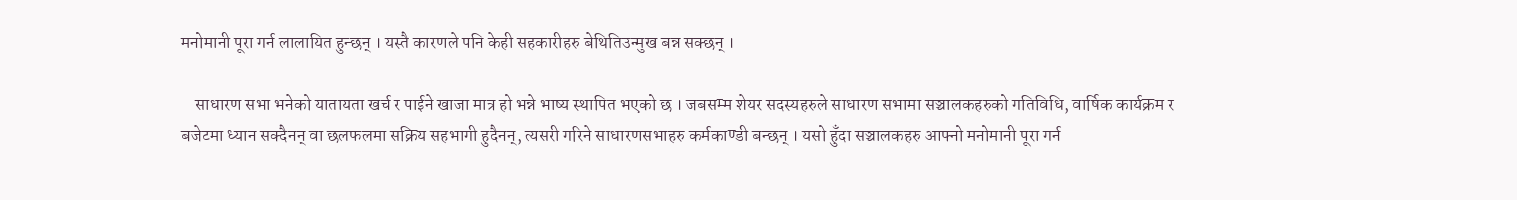मनोमानी पूरा गर्न लालायित हुन्छन् । यस्तै कारणले पनि केही सहकारीहरु बेथितिउन्मुख बन्न सक्छन् ।

    साधारण सभा भनेको यातायता खर्च र पाईने खाजा मात्र हो भन्ने भाष्य स्थापित भएको छ । जबसम्म शेयर सदस्यहरुले साधारण सभामा सञ्चालकहरुको गतिविधि, वार्षिक कार्यक्रम र बजेटमा ध्यान सक्दैनन् वा छलफलमा सक्रिय सहभागी हुदैनन्, त्यसरी गरिने साधारणसभाहरु कर्मकाण्डी बन्छन् । यसो हुँदा सञ्चालकहरु आफ्नो मनोमानी पूरा गर्न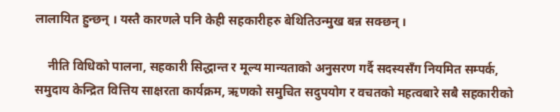लालायित हुन्छन् । यस्तै कारणले पनि केही सहकारीहरु बेथितिउन्मुख बन्न सक्छन् ।

    नीति विधिको पालना, सहकारी सिद्धान्त र मूल्य मान्यताको अनुसरण गर्दै सदस्यसँग नियमित सम्पर्क, समुदाय केन्द्रित वित्तिय साक्षरता कार्यक्रम, ऋणको समुचित सदुपयोग र वचतको महत्वबारे सबै सहकारीको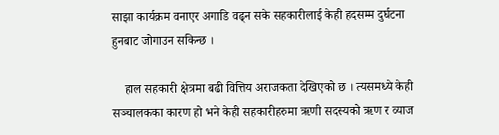साझा कार्यक्रम वनाएर अगाडि वढ्न सके सहकारीलाई केही हदसम्म दुर्घटना हुनबाट जोगाउन सकिन्छ ।

    हाल सहकारी क्षेत्रमा बढी वित्तिय अराजकता देखिएको छ । त्यसमध्ये केही सञ्चालकका कारण हो भने केही सहकारीहरुमा ऋणी सदस्यको ऋण र व्याज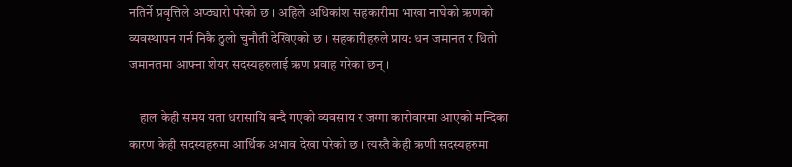नतिर्ने प्रवृत्तिले अप्ठ्यारो परेको छ । अहिले अधिकांश सहकारीमा भाखा नाघेको ऋणको व्यवस्थापन गर्न निकै ठुलो चुनौती देखिएको छ । सहकारीहरुले प्राय: धन जमानत र धितो जमानतमा आफ्ना शेयर सदस्यहरुलाई ऋण प्रवाह गरेका छन् ।

    हाल केही समय यता धरासायि बन्दै गएको व्यवसाय र जग्गा कारोवारमा आएको मन्दिका कारण केही सदस्यहरुमा आर्थिक अभाव देखा परेको छ । त्यस्तै केही ऋणी सदस्यहरुमा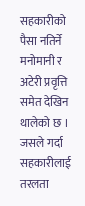सहकारीको पैसा नतिर्ने मनोमानी र अटेरी प्रवृत्ति समेत देखिन थालेको छ । जसले गर्दा सहकारीलाई तरलता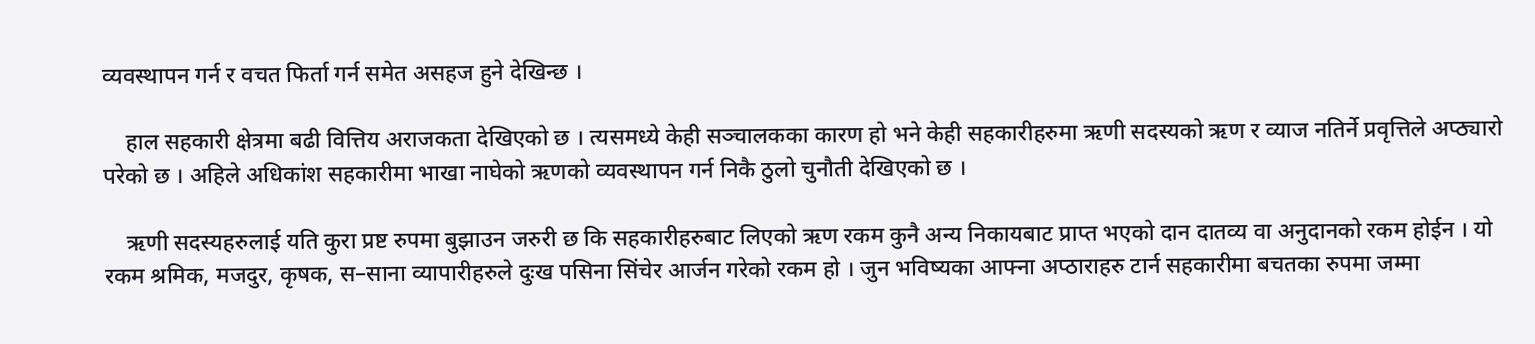व्यवस्थापन गर्न र वचत फिर्ता गर्न समेत असहज हुने देखिन्छ ।

    हाल सहकारी क्षेत्रमा बढी वित्तिय अराजकता देखिएको छ । त्यसमध्ये केही सञ्चालकका कारण हो भने केही सहकारीहरुमा ऋणी सदस्यको ऋण र व्याज नतिर्ने प्रवृत्तिले अप्ठ्यारो परेको छ । अहिले अधिकांश सहकारीमा भाखा नाघेको ऋणको व्यवस्थापन गर्न निकै ठुलो चुनौती देखिएको छ ।

    ऋणी सदस्यहरुलाई यति कुरा प्रष्ट रुपमा बुझाउन जरुरी छ कि सहकारीहरुबाट लिएको ऋण रकम कुनै अन्य निकायबाट प्राप्त भएको दान दातव्य वा अनुदानको रकम होईन । यो रकम श्रमिक, मजदुर, कृषक, स–साना व्यापारीहरुले दुःख पसिना सिंचेर आर्जन गरेको रकम हो । जुन भविष्यका आफ्ना अप्ठाराहरु टार्न सहकारीमा बचतका रुपमा जम्मा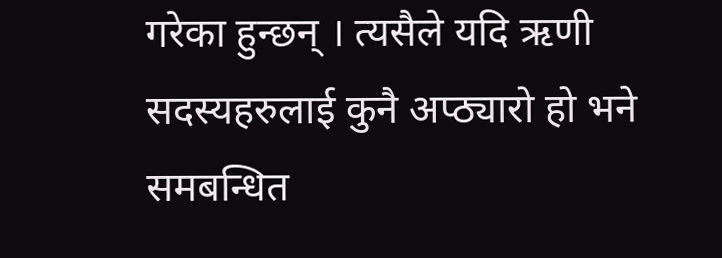गरेका हुन्छन् । त्यसैले यदि ऋणी सदस्यहरुलाई कुनै अप्ठ्यारो हो भने समबन्धित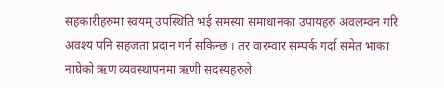सहकारीहरुमा स्वयम् उपस्थिति भई समस्या समाधानका उपायहरु अवलम्वन गरि अवश्य पनि सहजता प्रदान गर्न सकिन्छ । तर वारम्वार सम्पर्क गर्दा समेत भाका नाघेको ऋण व्यवस्थापनमा ऋणी सदस्यहरुले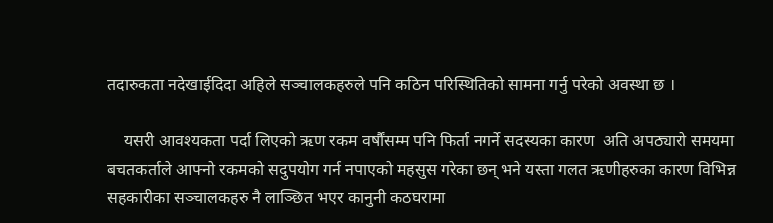तदारुकता नदेखाईदिदा अहिले सञ्चालकहरुले पनि कठिन परिस्थितिको सामना गर्नु परेको अवस्था छ ।

    यसरी आवश्यकता पर्दा लिएको ऋण रकम वर्षौंसम्म पनि फिर्ता नगर्ने सदस्यका कारण  अति अपठ्यारो समयमा बचतकर्ताले आफ्नो रकमको सदुपयोग गर्न नपाएको महसुस गरेका छन् भने यस्ता गलत ऋणीहरुका कारण विभिन्न सहकारीका सञ्चालकहरु नै लाञ्छित भएर कानुनी कठघरामा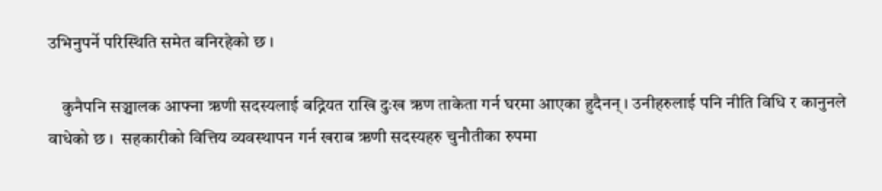उभिनुपर्ने परिस्थिति समेत बनिरहेको छ ।

    कुनैपनि सञ्चालक आफ्ना ऋणी सदस्यलाई बद्नियत राखि दुःख ऋण ताकेता गर्न घरमा आएका हुदैनन् । उनीहरुलाई पनि नीति विधि र कानुनले वाधेको छ ।  सहकारीको वित्तिय व्यवस्थापन गर्न खराब ऋणी सदस्यहरु चुनौतीका रुपमा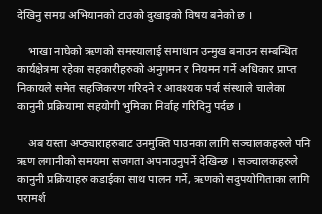देखिनु समग्र अभियानको टाउको दुखाइको विषय बनेको छ ।

    भाखा नाघेको ऋणको समस्यालाई समाधान उन्मुख बनाउन सम्बन्धित कार्यक्षेत्रमा रहेका सहकारीहरुको अनुगमन र नियमन गर्ने अधिकार प्राप्त निकायले समेत सहजिकरण गरिदने र आवश्यक पर्दा संस्थाले चालेका कानुनी प्रक्रियामा सहयोगी भुमिका निर्वाह गरिदिनु पर्दछ ।

    अब यस्ता अप्ठ्याराहरुबाट उनमुक्ति पाउनका लागि सञ्चालकहरुले पनि ऋण लगानीको समयमा सजगता अपनाउनुपर्ने देखिन्छ । सञ्चालकहरुले कानुनी प्रक्रियाहरु कडाईका साथ पालन गर्ने, ऋणको सदुपयोगिताका लागि परामर्श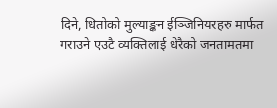दिने, धितोको मुल्याङ्कन ईञ्जिनियरहरु मार्फत गराउने एउटै व्यक्तिलाई धेरैको जनतामतमा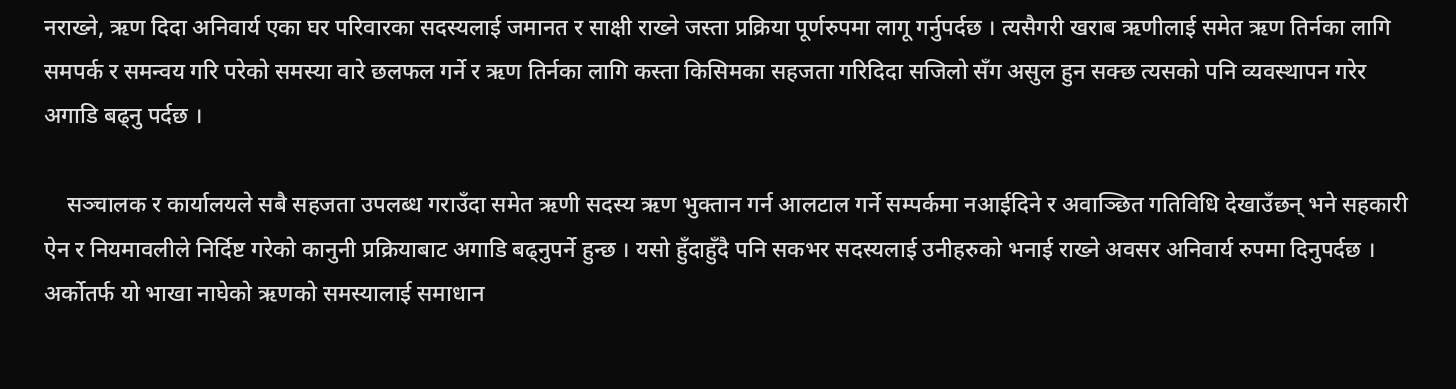नराख्ने, ऋण दिदा अनिवार्य एका घर परिवारका सदस्यलाई जमानत र साक्षी राख्ने जस्ता प्रक्रिया पूर्णरुपमा लागू गर्नुपर्दछ । त्यसैगरी खराब ऋणीलाई समेत ऋण तिर्नका लागि समपर्क र समन्वय गरि परेको समस्या वारे छलफल गर्ने र ऋण तिर्नका लागि कस्ता किसिमका सहजता गरिदिदा सजिलो सँग असुल हुन सक्छ त्यसको पनि व्यवस्थापन गरेर अगाडि बढ्नु पर्दछ ।

    सञ्चालक र कार्यालयले सबै सहजता उपलब्ध गराउँदा समेत ऋणी सदस्य ऋण भुक्तान गर्न आलटाल गर्ने सम्पर्कमा नआईदिने र अवाञ्छित गतिविधि देखाउँछन् भने सहकारी ऐन र नियमावलीले निर्दिष्ट गरेको कानुनी प्रक्रियाबाट अगाडि बढ्नुपर्ने हुन्छ । यसो हुँदाहुँदै पनि सकभर सदस्यलाई उनीहरुको भनाई राख्ने अवसर अनिवार्य रुपमा दिनुपर्दछ । अर्कोतर्फ यो भाखा नाघेको ऋणको समस्यालाई समाधान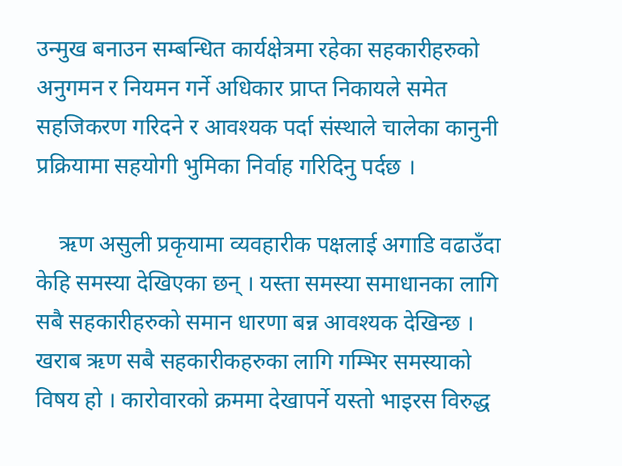उन्मुख बनाउन सम्बन्धित कार्यक्षेत्रमा रहेका सहकारीहरुको अनुगमन र नियमन गर्ने अधिकार प्राप्त निकायले समेत सहजिकरण गरिदने र आवश्यक पर्दा संस्थाले चालेका कानुनी प्रक्रियामा सहयोगी भुमिका निर्वाह गरिदिनु पर्दछ ।

    ऋण असुली प्रकृयामा व्यवहारीक पक्षलाई अगाडि वढाउँदा केहि समस्या देखिएका छन् । यस्ता समस्या समाधानका लागि सबै सहकारीहरुको समान धारणा बन्न आवश्यक देखिन्छ । खराब ऋण सबै सहकारीकहरुका लागि गम्भिर समस्याको विषय हो । कारोवारको क्रममा देखापर्ने यस्तो भाइरस विरुद्ध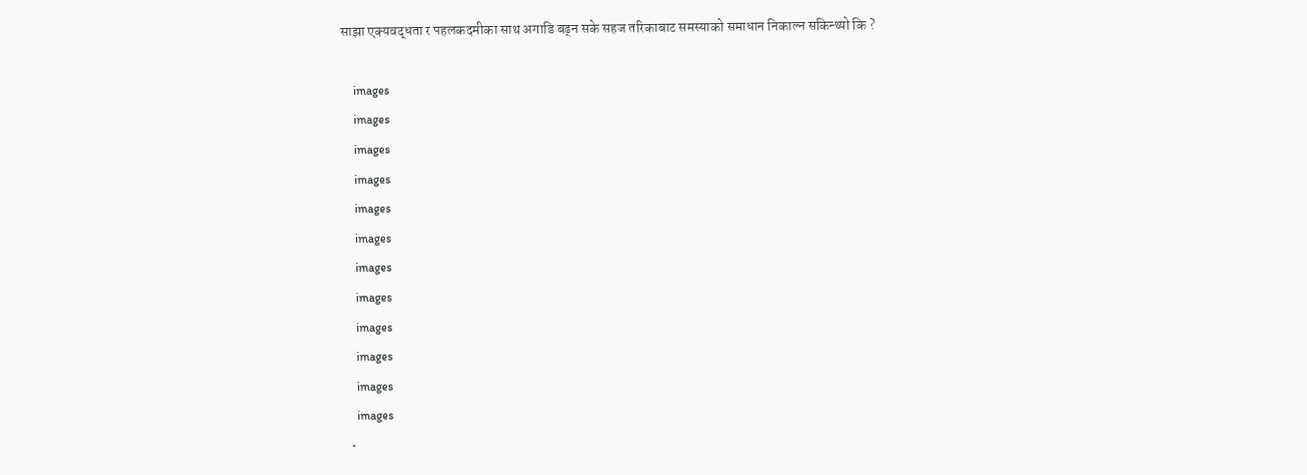साझा एक्यवद्धता र पहलकदमीका साथ अगाडि बढ्न सके सहज तरिकाबाट समस्याको समाधान निकाल्न सकिन्थ्यो कि ?

    images
    images
    images
    images
    images
    images
    images
    images
    images
    images
    images
    images
  •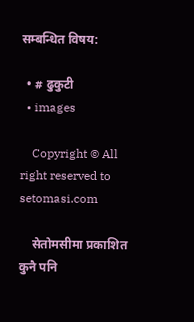सम्बन्धित विषय:

  • # ढुकुटी
  • images

    Copyright © All right reserved to setomasi.com

    सेतोमसीमा प्रकाशित कुनै पनि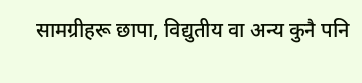सामग्रीहरू छापा, विद्युतीय वा अन्य कुनै पनि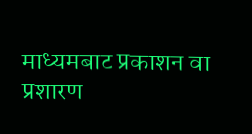माध्यमबाट प्रकाशन वा प्रशारण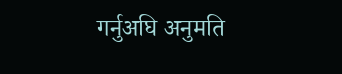गर्नुअघि अनुमति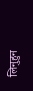लिनुहुन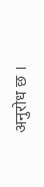अनुरोध छ ।